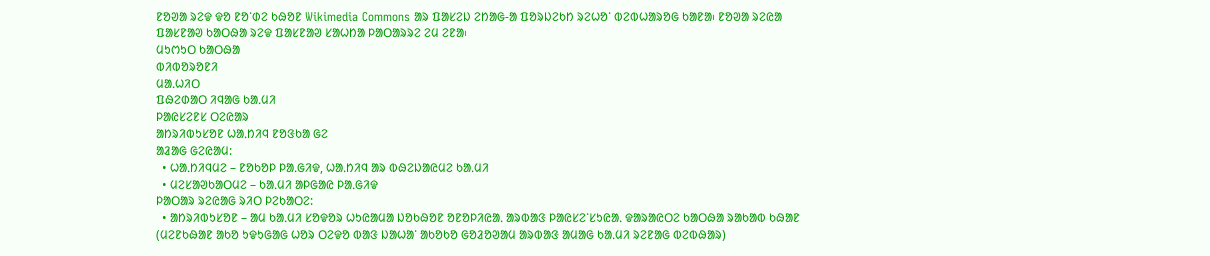ᱱᱚᱣᱟ ᱨᱮᱫ ᱫᱚ ᱱᱚᱸᱰᱮ ᱠᱷᱚᱱ Wikimedia Commons ᱟᱨ ᱯᱟᱥᱮᱡ ᱮᱴᱟᱜ-ᱟ ᱯᱚᱨᱡᱮᱠᱴ ᱨᱮᱦᱚᱸ ᱵᱮᱵᱦᱟᱨᱚᱜ ᱠᱟᱱᱟ᱾ ᱱᱚᱣᱟ ᱨᱮᱭᱟ ᱯᱟᱥᱱᱟᱣ ᱠᱟᱛᱷᱟ ᱨᱮᱫ ᱯᱟᱥᱱᱟᱣ ᱥᱟᱦᱴᱟ ᱞᱟᱛᱟᱨᱨᱮ ᱮᱢ ᱮᱱᱟ᱾
ᱢᱩᱬᱩᱛ ᱠᱟᱛᱷᱟ
ᱵᱤᱵᱚᱨᱚᱱᱤ
ᱢᱟᱹᱦᱤᱛ
ᱯᱷᱮᱰᱟᱛ ᱤᱧᱟᱜ ᱠᱟᱹᱢᱤ
ᱞᱟᱭᱥᱮᱱᱥ ᱛᱮᱭᱟᱨ
ᱟᱴᱨᱤᱵᱩᱥᱚᱱ ᱦᱟᱹᱴᱤᱧ ᱱᱚᱝᱠᱟ ᱜᱮ
ᱟᱲᱟᱜ ᱜᱮᱭᱟᱢ:
  • ᱦᱟᱹᱴᱤᱧᱢᱮ – ᱱᱚᱠᱚᱞ ᱞᱟᱹᱜᱤᱫ, ᱦᱟᱹᱴᱤᱧ ᱟᱨ ᱵᱷᱮᱡᱟᱭᱢᱮ ᱠᱟᱹᱢᱤ
  • ᱢᱮᱥᱟᱣᱠᱟᱛᱢᱮ – ᱠᱟᱹᱢᱤ ᱟᱞᱜᱟᱭ ᱞᱟᱹᱜᱤᱫ
ᱞᱟᱛᱟᱨ ᱨᱮᱭᱟᱜ ᱨᱤᱛ ᱞᱮᱠᱟᱛᱮ:
  • ᱟᱴᱨᱤᱵᱩᱥᱚᱱ – ᱟᱢ ᱠᱟᱹᱢᱤ ᱥᱚᱫᱚᱨ ᱦᱩᱭᱟᱢᱟ ᱡᱚᱠᱷᱚᱱ ᱚᱱᱚᱞᱤᱭᱟᱹ ᱟᱨᱵᱟᱝ ᱞᱟᱭᱥᱮᱸᱥᱩᱭᱟᱹ ᱫᱟᱨᱟᱭᱛᱮ ᱠᱟᱛᱷᱟ ᱨᱟᱠᱟᱵ ᱠᱷᱟᱱ (ᱢᱮᱱᱠᱷᱟᱱ ᱟᱠᱚ ᱩᱫᱩᱜᱟᱜ ᱦᱚᱨ ᱛᱮᱫᱚ ᱵᱟᱝ ᱡᱟᱦᱟᱸ ᱟᱠᱚᱠᱚ ᱜᱚᱲᱚᱣᱟᱢ ᱟᱨᱵᱟᱝ ᱟᱢᱟᱜ ᱠᱟᱹᱢᱤ ᱨᱮᱱᱟᱜ ᱵᱮᱵᱷᱟᱨ)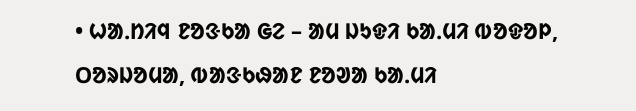• ᱦᱟᱹᱴᱤᱧ ᱱᱚᱝᱠᱟ ᱜᱮ – ᱟᱢ ᱡᱩᱫᱤ ᱠᱟᱹᱢᱤ ᱵᱚᱫᱚᱞ, ᱛᱚᱨᱡᱚᱢᱟ, ᱵᱟᱝᱠᱷᱟᱱ ᱱᱚᱣᱟ ᱠᱟᱹᱢᱤ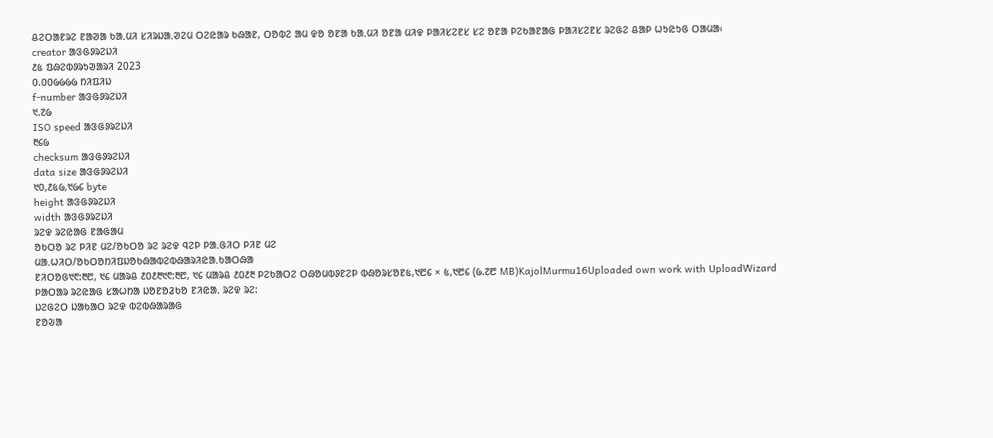ᱪᱮᱛᱟᱱᱨᱮ ᱱᱟᱣᱟ ᱠᱟᱹᱢᱤ ᱥᱤᱨᱡᱟᱹᱣᱮᱢ ᱛᱮᱭᱟᱨ ᱠᱷᱟᱱ, ᱛᱚᱵᱮ ᱟᱢ ᱫᱚ ᱚᱱᱟ ᱠᱟᱹᱢᱤ ᱚᱱᱟ ᱢᱤᱫ ᱞᱟᱤᱥᱮᱱᱥ ᱥᱮ ᱚᱱᱟ ᱞᱮᱠᱟᱱᱟᱜ ᱞᱟᱤᱥᱮᱱᱥ ᱨᱮᱜᱮ ᱪᱟᱞ ᱦᱩᱭᱩᱜ ᱛᱟᱢᱟ᱾
creator ᱟᱝᱜᱽᱨᱮᱡᱤ
᱒᱕ ᱯᱷᱮᱵᱽᱨᱩᱣᱟᱨᱤ 2023
᱐.᱐᱐᱙᱙᱙᱙ ᱴᱤᱯᱤᱡ
f-number ᱟᱝᱜᱽᱨᱮᱡᱤ
᱑.᱗᱙
ISO speed ᱟᱝᱜᱽᱨᱮᱡᱤ
᱓᱔᱙
checksum ᱟᱝᱜᱽᱨᱮᱡᱤ
data size ᱟᱝᱜᱽᱨᱮᱡᱤ
᱑᱐,᱒᱕᱙,᱑᱙᱔ byte
height ᱟᱝᱜᱽᱨᱮᱡᱤ
width ᱟᱝᱜᱽᱨᱮᱡᱤ
ᱨᱮᱫ ᱨᱮᱭᱟᱜ ᱱᱟᱜᱟᱢ
ᱚᱠᱛᱚ ᱨᱮ ᱞᱤᱱ ᱢᱮ/ᱚᱠᱛᱚ ᱨᱮ ᱨᱮᱫ ᱧᱮᱞ ᱞᱟᱹᱜᱤᱛ ᱞᱤᱱ ᱢᱮ
ᱢᱟᱹᱦᱤᱛ/ᱚᱠᱛᱚᱴᱤᱯᱡᱚᱠᱷᱟᱵᱮᱵᱷᱟᱨᱤᱭᱟᱹᱠᱟᱛᱷᱟ
ᱱᱤᱛᱚᱜ᱑᱖:᱓᱘, ᱑᱔ ᱢᱟᱨᱪ ᱒᱐᱒᱓᱑᱖:᱓᱘, ᱑᱔ ᱢᱟᱨᱪ ᱒᱐᱒᱓ ᱞᱮᱠᱟᱛᱮ ᱛᱷᱚᱢᱵᱽᱱᱮᱞ ᱵᱷᱚᱨᱥᱚᱱ᱕,᱑᱘᱔ × ᱕,᱑᱘᱔ (᱙.᱗᱘ MB)KajolMurmu16Uploaded own work with UploadWizard
ᱞᱟᱛᱟᱨ ᱨᱮᱭᱟᱜ ᱥᱟᱦᱴᱟ ᱡᱚᱱᱚᱲᱠᱚ ᱱᱤᱭᱟᱹ ᱨᱮᱫ ᱨᱮ:
ᱡᱮᱜᱮᱛ ᱡᱟᱠᱟᱛ ᱨᱮᱫ ᱵᱮᱵᱷᱟᱨᱟᱜ
ᱱᱚᱶᱟ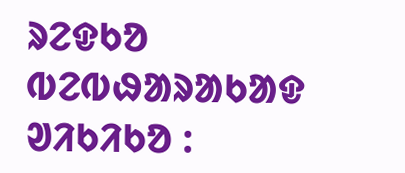ᱨᱮᱫᱠᱚ ᱵᱮᱵᱷᱟᱨᱟᱠᱟᱫ ᱣᱤᱠᱤᱠᱚ :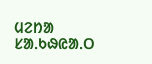ᱢᱮᱴᱟ ᱥᱟᱹᱠᱷᱭᱟᱹᱛ